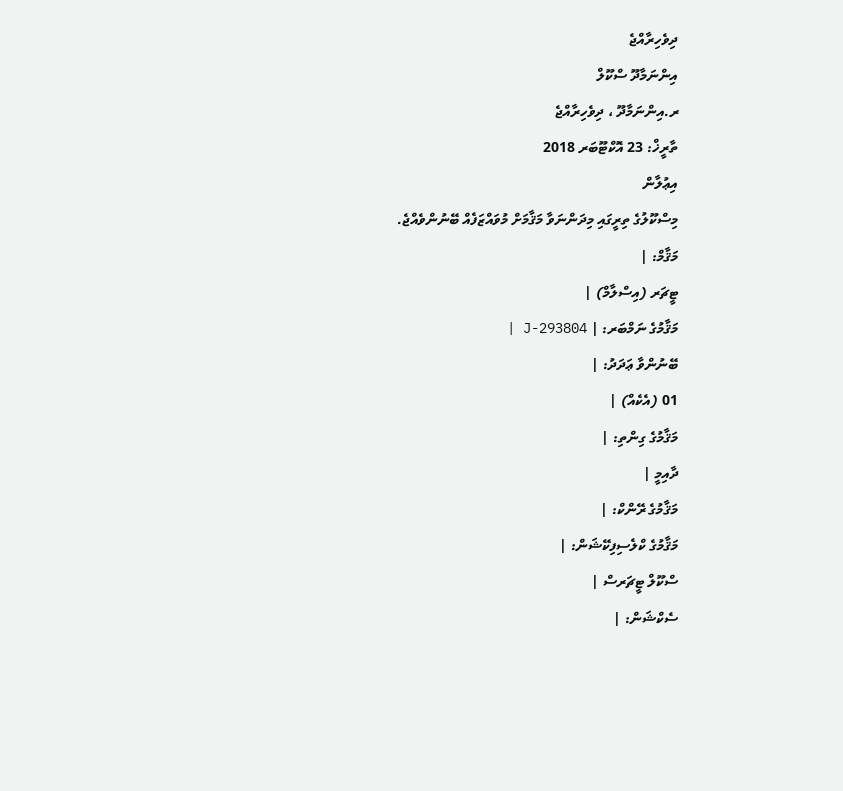ދިވެހިރާއްޖެ
އިންނަމާދޫ ސްކޫލް
ރ.އިންނަމާދޫ ، ދިވެހިރާއްޖެ
ތާރީޚް: 23 އޮކްޓޫބަރ 2018
އިޢުލާން
މިސްކޫލުގެ ތިރީގައި މިދަންނަވާ މަޤާމަށް މުވައްޒަފެއް ބޭނުންވެއްޖެ.
މަޤާމް: |
ޓީޗަރ (އިސްލާމް) |
މަޤާމުގެ ނަމްބަރ: | J-293804 |
ބޭނުންވާ ޢަދަދު: |
01 (އެކެއް) |
މަޤާމުގެ ގިންތި: |
ދާއިމީ |
މަޤާމުގެ ރޭންކް: |
މަޤާމުގެ ކްލެސިފިކޭޝަން: |
ސްކޫލް ޓީޗަރސް |
ސެކްޝަން: |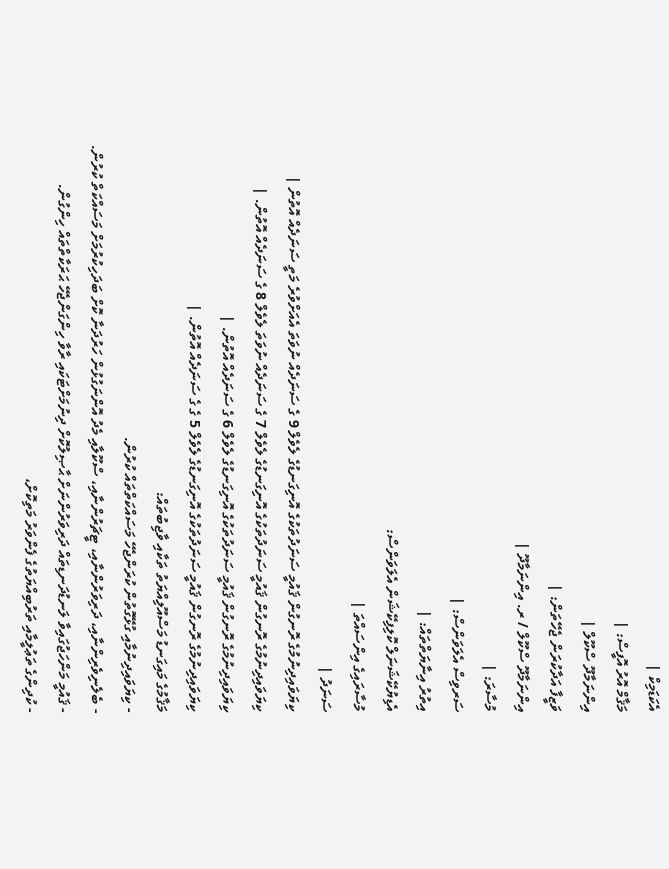އެކަޑަމިކް |
މަޤާމް އޮރު އޮފީސް: |
އިންނަމާދޫ ސްކޫލް |
ވަޒީފާ އަދާކުރަން ޖެހޭތަން: |
އިންނަމާދޫ ސްކޫލް / ރ. އިންނަމާދޫ |
މުސާރަ: |
ސަރވިސް އެލަވަންސް: |
އިތުރު އިނާޔަތްތައް: |
އެޑިޔުކޭޝަނަލް ކޮލިފިކޭޝަން އެލަވަންސް:
މުސާރައިގެ އިންސައްތަ |
ސަނަދު |
ކިޔަވައިދިނުމުގެ ރޮނގުން ޤައުމީ ސަނަދުތަކުގެ އޮނިގަނޑުގެ ލެވެލް 9 ގެ ސަނަދެއް ނުވަތަ އެއަށްވުރެ މަތީ ސަނަދެއް އޮތުން |
ކިޔަވައިދިނުމުގެ ރޮނގުން ޤައުމީ ސަނަދުތަކުގެ އޮނިގަނޑުގެ ލެވެލް 7 ގެ ސަނަދެއް ނުވަތަ ލެވެލް 8 ގެ ސަނަދެއް އޮތުން. |
ކިޔަވައިދިނުމުގެ ރޮނގުން ޤައުމީ ސަނަދުތަކުގެ އޮނިގަނޑުގެ ލެވެލް 6 ގެ ސަނަދެއް އޮތުން. |
ކިޔަވައިދިނުމުގެ ރޮނގުން ޤައުމީ ސަނަދުތަކުގެ އޮނިގަނޑުގެ ލެވެލް 5 ގެ ގެ ސަނަދެއް އޮތުން. |
މަޤާމުގެ މައިގަނޑު މަސްއޫލިއްޔަތު ތަކާއި ވާޖިބުތައް:
- ކިޔަވައިދިނުމާއި ގުޅޭގޮތުން ކުރަންޖެހޭ މަސައްކަތްތައް ކުރުން.
- ބެލެނިވެރިންނާއި، ދަރިވަރުންނާއި، ޓީޗަރުންނާއި، ސްކޫލާއި މެދު އޮންނަގުޅުން ހަރުދަނާ ކޮށް ބަދަހިކުރުމަށް މަސައްކަތް ކުރުން.
- ޤައުމީ މަންހަޖުގައިވާ ލަނޑުދަނޑިތައް ދަރިވަރުންނަށް ޙާޞިލުކޮށް ދިނުމަށްޓަކައި ރާވާ ހިންގަންޖެހޭ ޙަރަކާތްތައް ހިންގުން.
- ކުދިންގެ ތަޢުލީމާއި ތަރުބިއްޔަތުގެ ފެންވަރު މަތިކޮށް،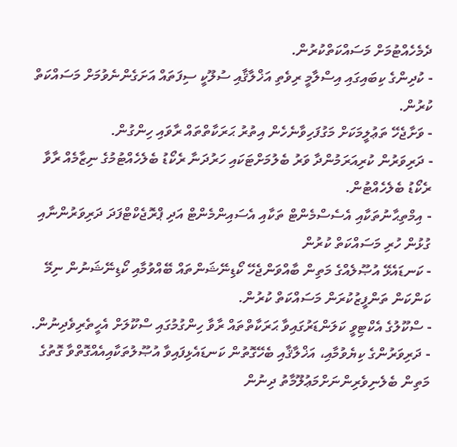ދެމެހެއްޓުމަށް މަސައްކަތްކުރުން.
- ކުދިންގެ ކިބައިގައި އިސްލާމީ ރިވެތި އަޚްލާޤާއި ސުލޫކީ ސިފަތައް އަށަގެންނެވުމަށް މަސައްކަތް ކުރުން.
- ވަށާޖެހޭ ތަޢުލީމަކަށް މަގުފަހިވާނެހެން އިތުރު ޙަރަކާތްތައް ރާވައި ހިންގުން.
- ދަރިވަރުން ކުރިއަރަމުންދާ ވަރު ބެލުމަށްޓަކައި ހަރުދަނާ ރެކޯޑު ބެލެހެއްޓުމުގެ ނިޒާމެއް ރާވާ ރެކޯޑު ބެލެހެއްޓުން.
- އިމްތިޙާނުތަކާއި އެސެސްމެންޓް ތަކާއި އެސައިންމެންޓް އަދި ޕްރޮޖެކްޓްފަދަ ދަރިވަރުންނާއި ގުޅުން ހުރި މަސައްކަތް ކުރުން
- ކަނޑައެޅޭ އުޞޫލެއްގެ މަތިން ބާއްވަންޖެހޭ ކޯޑިނޭޝަންތައް ބޭއްވުމާއި ކޯޑިނޭޝަނުން ނިމޭ ކަންކަން ތަންފީޒުކުރަން މަސައްކަތް ކުރުން.
- ސްކޫލުގެ އެކްޓިވީ ކަލަންޑަރުގައިވާ ޙަރަކާތްތައް ރާވާ ހިންގުމުގައި ސްކޫލަށް އެހީތެރިވެދިނުން.
- ދަރިވަރުންގެ ކިޔެވުމާއި، އަޚްލާޤާއި ބެހޭގޮތުން ކަނޑައެޅިފައިވާ އުޞޫލުތަކާއިއެއްގޮތްވާ ގޮތުގެ މަތިން ބެލެނިވެރިންނަށްމަޢުލޫމާތު ދިނުން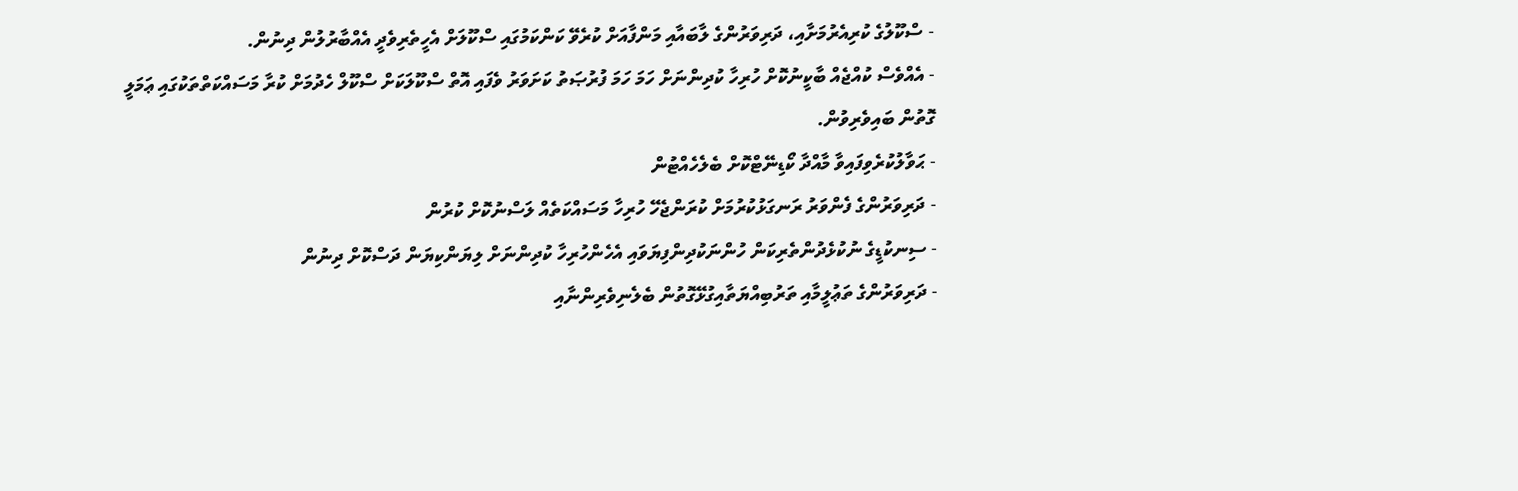- ސްކޫލުގެ ކުރިއެރުމަށާއި، ދަރިވަރުންގެ ލާބައާއި މަންފާއަށް ކުރެވޭ ކަންކަމުގައި ސްކޫލަށް އެހީތެރިވެދީ އެއްބާރުލުން ދިނުން.
- އެއްވެސް ކުއްޖެއް ބާކީނުކޮށް ހުރިހާ ކުދިންނަށް ހަމަ ހަމަ ފުރުޞަތު ކަށަވަރު ވެފައި އޮތް ސްކޫލަކަށް ސްކޫލް ހެދުމަށް ކުރާ މަސައްކަތްތަކުގައި ޢަމަލީ ގޮތުން ބައިވެރިވުން.
- ޙަވާލުކުރެވިފައިވާ މާއްދާ ކޯޑިނޭޓްކޮށް ބެލެހެއްޓުން
- ދަރިވަރުންގެ ފެންވަރު ރަނގަޅުކުރުމަށް ކުރަންޖެހޭ ހުރިހާ މަސައްކަތެއް ލަސްނުކޮށް ކުރުން
- ސިނކުޑީގެ ނުކުޅެދުންތެރިކަން ހުންނަކުދިންފިޔަވައި އެހެންހުރިހާ ކުދިންނަށް ލިޔަންކިޔަން ދަސްކޮށް ދިނުން
- ދަރިވަރުންގެ ތަޢުލީމާއި ތަރުބިއްޔަތާއިގުޅޭގޮތުން ބެލެނިވެރިންނާއި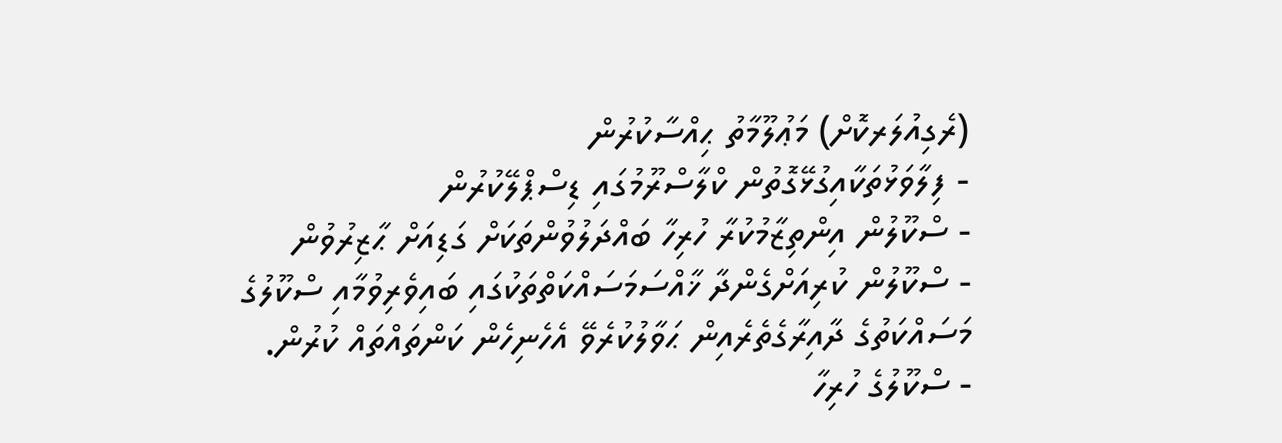(ރެގިއުލަރކޮށް) މަޢުލޫމާތު ޙިއްސާކުރުން
- ފިލާވަޅުތަކާއިގުޅޭގޮތުން ކްލާސްރޫމުގައި ޑިސްޕްލޭކުރުން
- ސްކޫލުން އިންތިޒާމުކުރާ ހުރިހާ ބައްދަލުވުންތަކަށް ގަޑިއަށް ޙާޒިރުވުން
- ސްކޫލުން ކުރިއަށްގެންދާ ޚާއްސަމަސައްކަތްތަކުގައި ބައިވެރިވުމާއި ސްކޫލުގެ މަސައްކަތުގެ ދާއިރާގެތެރެއިން ޙަވާލުކުރެވޭ އެހެނިހެން ކަންތައްތައް ކުރުން.
- ސްކޫލުގެ ހުރިހާ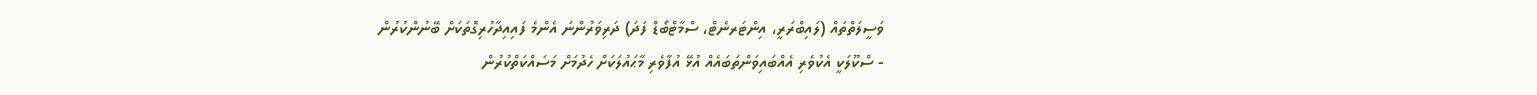ވަސީލަތްތައް (ލައިބްރަރީ، އިންޓަރނެޓް، ސްމާޓްބޯޑް ފަދަ) ދަރިވަރުންނަ އެންމެ ފައިއިދާހުރިގޮތަކަށް ބޭނުންކުރުން
- ސްކޫލަކީ އެކުވެރި އެއްބައިވަންތަބައެއް އުޅޭ އުފާވެރި މާޙައުލަކަށް ހެދުމަށް މަސައްކަތްކުރުން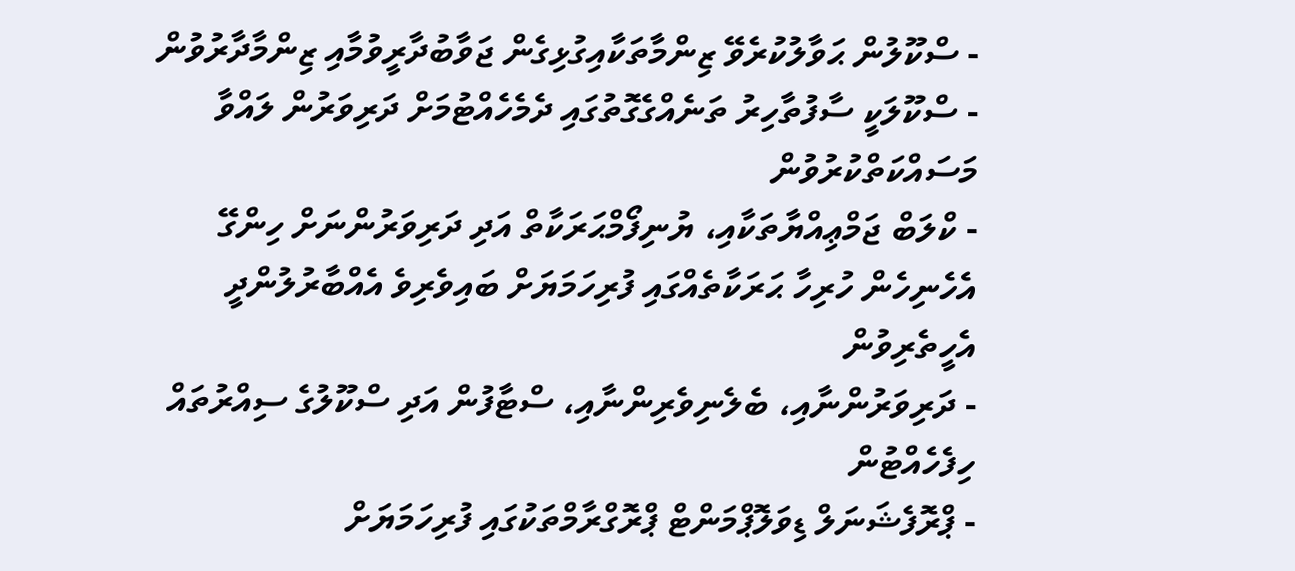- ސްކޫލުން ޙަވާލުކުރެވޭ ޒިންމާތަކާއިގުޅިގެން ޖަވާބުދާރީވުމާއި ޒިންމާދާރުވުން
- ސްކޫލަކީ ސާފުތާހިރު ތަނެއްގެގޮތުގައި ދެމެހެއްޓުމަށް ދަރިވަރުން ލައްވާ މަސައްކަތްކުރުވުން
- ކްލަބް ޖަމްޢިއްޔާތަކާއި، ޔުނިފޯމްޙަރަކާތް އަދި ދަރިވަރުންނަށް ހިންގޭ އެހެނިހެން ހުރިހާ ޙަރަކާތެއްގައި ފުރިހަމަޔަށް ބައިވެރިވެ އެއްބާރުލުންދީ އެހީތެރިވުން
- ދަރިވަރުންނާއި، ބެލެނިވެރިންނާއި، ސްޓާފުން އަދި ސްކޫލުގެ ސިއްރުތައް ހިފެހެއްޓުން
- ޕްރޮފެޝަނަލް ޑިވަލޮޕްމަންޓް ޕްރޮގްރާމްތަކުގައި ފުރިހަމަޔަށް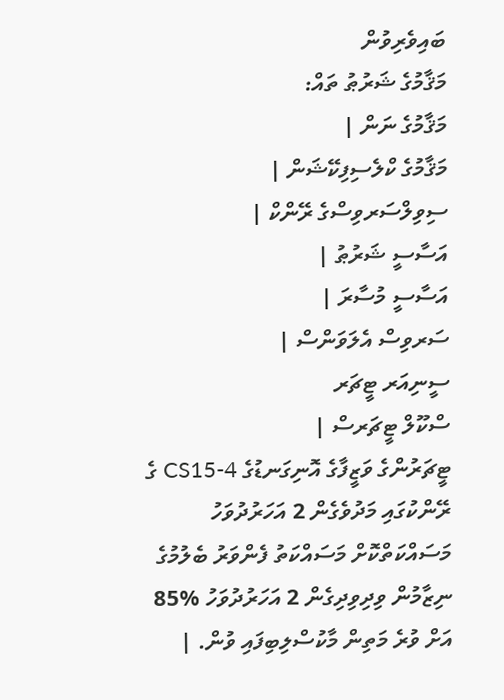ބައިވެރިވުން
މަޤާމުގެ ޝަރުޠު ތައް:
މަޤާމުގެ ނަން |
މަޤާމުގެ ކްލެސިފިކޭޝަން |
ސިވިލްސަރވިސްގެ ރޭންކް |
އަސާސީ ޝަރުޠު |
އަސާސީ މުސާރަ |
ސަރވިސް އެލަވަންސް |
ސީނިއަރ ޓީޗަރ
ސްކޫލް ޓީޗަރސް |
ޓީޗަރުންގެ ވަޒީފާގެ އޮނިގަނޑުގެ CS15-4 ގެ ރޭންކުގައި މަދުވެގެން 2 އަހަރުދުވަހު މަސައްކަތްކޮށް މަސައްކަތު ފެންވަރު ބެލުމުގެ ނިޒާމުން ވިދިވިދިގެން 2 އަހަރުދުވަހު %85 އަށް ވުރެ މަތިން މާކުސްލިބިފައި ވުން. |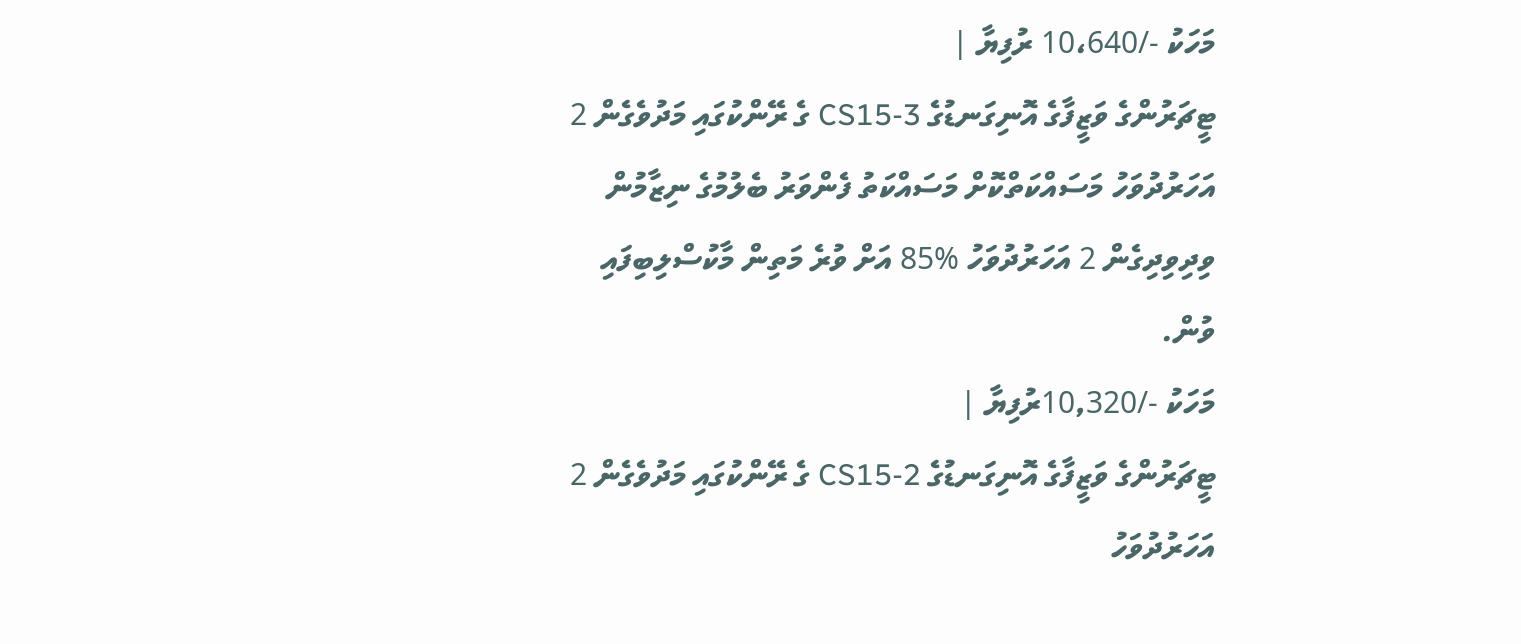މަހަކު -/10،640 ރުފިޔާ |
ޓީޗަރުންގެ ވަޒީފާގެ އޮނިގަނޑުގެ CS15-3 ގެ ރޭންކުގައި މަދުވެގެން 2 އަހަރުދުވަހު މަސައްކަތްކޮށް މަސައްކަތު ފެންވަރު ބެލުމުގެ ނިޒާމުން ވިދިވިދިގެން 2 އަހަރުދުވަހު %85 އަށް ވުރެ މަތިން މާކުސްލިބިފައި ވުން.
މަހަކު -/10,320ރުފިޔާ |
ޓީޗަރުންގެ ވަޒީފާގެ އޮނިގަނޑުގެ CS15-2 ގެ ރޭންކުގައި މަދުވެގެން 2 އަހަރުދުވަހު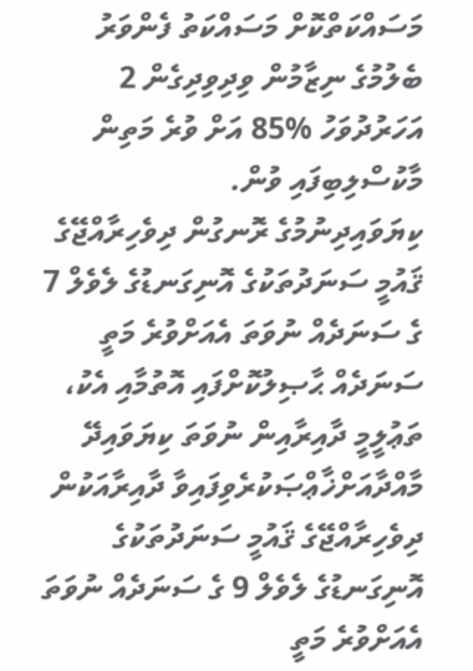މަސައްކަތްކޮށް މަސައްކަތު ފެންވަރު ބެލުމުގެ ނިޒާމުން ވިދިވިދިގެން 2 އަހަރުދުވަހު %85 އަށް ވުރެ މަތިން މާކުސްލިބިފައި ވުން.
ކިޔަވައިދިނުމުގެ ރޮނގުން ދިވެހިރާއްޖޭގެ ޤައުމީ ސަނަދުތަކުގެ އޮނިގަނޑުގެ ލެވެލް 7 ގެ ސަނަދެއް ނުވަތަ އެއަށްވުރެ މަތީ ސަނަދެއް ޙާޞިލުކޮށްފައި އޮތުމާއި އެކު، ތަޢުލީމީ ދާއިރާއިން ނުވަތަ ކިޔަވައިދޭ މާއްދާއަށްޚާޢްޞަކުރެވިފައިވާ ދާއިރާއަކުން ދިވެހިރާއްޖޭގެ ޤައުމީ ސަނަދުތަކުގެ އޮނިގަނޑުގެ ލެވެލް 9 ގެ ސަނަދެއް ނުވަތަ އެއަށްވުރެ މަތީ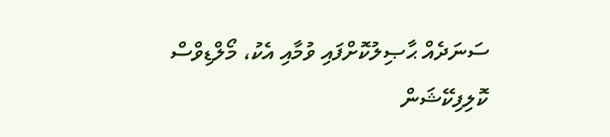ސަނަދެއް ޙާޞިލުކޮށްފައި ވުމާއި އެކު، މޯލްޑިވްސް ކޮލިފިކޭޝަން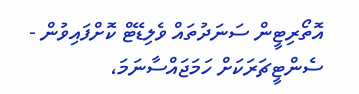އޮތޯރިޓީން ސަނަދުތައް ވެލިޑޭޓް ކޮށްފައިވުން - ސެންޓީޗަރަކަށް ހަމަޖައްސާނަމަ،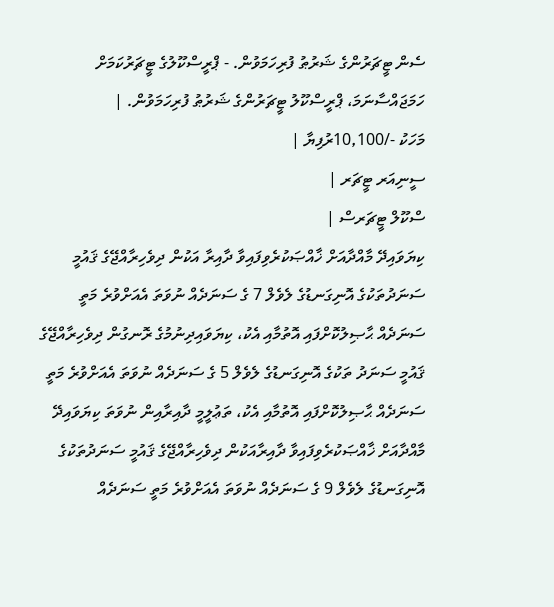ސެން ޓީޗަރުންގެ ޝަރުޠު ފުރިހަމަވުން. - ޕްރީސްކޫލުގެ ޓީޗަރުކަމަށް ހަމަޖައްސާނަމަ، ޕްރީސްކޫލު ޓީޗަރުންގެ ޝަރުޠު ފުރިހަމަވުން. |
މަހަކު -/10,100ރުފިޔާ |
ސީނިއަރ ޓީޗަރ |
ސްކޫލް ޓީޗަރސް |
ކިޔަވައިދޭ މާއްދާއަށް ޚާއްޞަކުރެވިފައިވާ ދާއިރާ އަކުން ދިވެހިރާއްޖޭގެ ޤައުމީ ސަނަދުތަކުގެ އޮނިގަނޑުގެ ލެވެލް 7 ގެ ސަނަދެއް ނުވަތަ އެއަށްވުރެ މަތީ ސަނަދެއް ޙާޞިލުކޮށްފައި އޮތުމާއި އެކު، ކިޔަވައިދިނުމުގެ ރޮނގުން ދިވެހިރާއްޖޭގެ ޤައުމީ ސަނަދު ތަކުގެ އޮނިގަނޑުގެ ލެވެލް 5 ގެ ސަނަދެއް ނުވަތަ އެއަށްވުރެ މަތީ ސަނަދެއް ޙާޞިލުކޮށްފައި އޮތުމާއި އެކު، ތަޢުލީމީ ދާއިރާއިން ނުވަތަ ކިޔަވައިދޭ މާއްދާއަށް ޚާއްޞަކުރެވިފައިވާ ދާއިރާއަކުން ދިވެހިރާއްޖޭގެ ޤައުމީ ސަނަދުތަކުގެ އޮނިގަނޑުގެ ލެވެލް 9 ގެ ސަނަދެއް ނުވަތަ އެއަށްވުރެ މަތީ ސަނަދެއް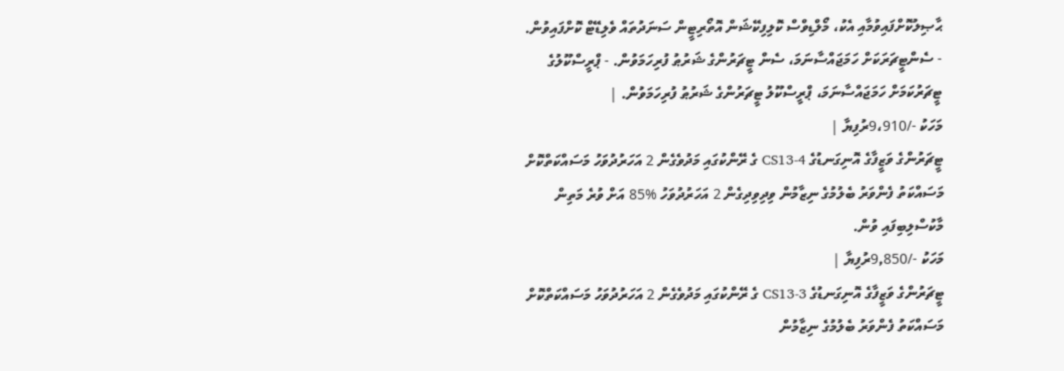ޙާޞިލުކޮށްފައިވުމާއި އެކު، މޯލްޑިވްސް ކޮލިފިކޭޝަން އޮތޯރިޓީން ސަނަދުތައް ވެލިޑޭޓް ކޮށްފައިވުން. - ސެންޓީޗަރަކަށް ހަމަޖައްސާނަމަ، ސެން ޓީޗަރުންގެ ޝަރުޠު ފުރިހަމަވުން. - ޕްރީސްކޫލުގެ ޓީޗަރުކަމަށް ހަމަޖައްސާނަމަ، ޕްރީސްކޫލު ޓީޗަރުންގެ ޝަރުޠު ފުރިހަމަވުން. |
މަހަކު -/9،910ރުފިޔާ |
ޓީޗަރުންގެ ވަޒީފާގެ އޮނިގަނޑުގެ CS13-4 ގެ ރޭންކުގައި މަދުވެގެން 2 އަހަރުދުވަހު މަސައްކަތްކޮށް މަސައްކަތު ފެންވަރު ބެލުމުގެ ނިޒާމުން ވިދިވިދިގެން 2 އަހަރުދުވަހު %85 އަށް ވުރެ މަތިން މާކުސްލިބިފައި ވުން.
މަހަކު -/9,850ރުފިޔާ |
ޓީޗަރުންގެ ވަޒީފާގެ އޮނިގަނޑުގެ CS13-3 ގެ ރޭންކުގައި މަދުވެގެން 2 އަހަރުދުވަހު މަސައްކަތްކޮށް މަސައްކަތު ފެންވަރު ބެލުމުގެ ނިޒާމުން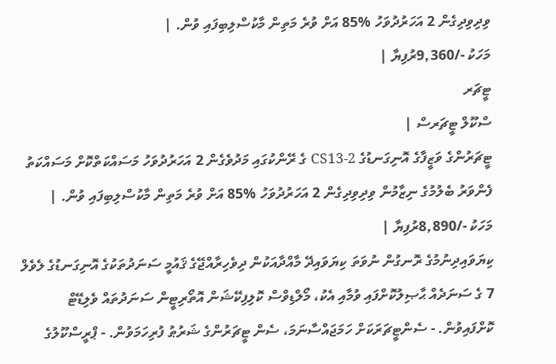ވިދިވިދިގެން 2 އަހަރުދުވަހު %85 އަށް ވުރެ މަތިން މާކުސްލިބިފައި ވުން. |
މަހަކު -/9,360ރުފިޔާ |
ޓީޗަރ
ސްކޫލް ޓީޗަރސް |
ޓީޗަރުންގެ ވަޒީފާގެ އޮނިގަނޑުގެ CS13-2 ގެ ރޭންކުގައި މަދުވެގެން 2 އަހަރުދުވަހު މަސައްކަތްކޮށް މަސައްކަތު ފެންވަރު ބެލުމުގެ ނިޒާމުން ވިދިވިދިގެން 2 އަހަރުދުވަހު %85 އަށް ވުރެ މަތިން މާކުސްލިބިފައި ވުން. |
މަހަކު -/8,890ރުފިޔާ |
ކިޔަވައިދިނުމުގެ ރޮނގުން ނުވަތަ ކިޔަވައިދޭ މާއްދާއަކުން ދިވެހިރާއްޖޭގެ ޤައުމީ ސަނަދުތަކުގެ އޮނިގަނޑުގެ ލެވެލް 7 ގެ ސަނަދެއް ޙާޞިލުކޮށްފައި ވުމާއި އެކު، މޯލްޑިވްސް ކޮލިފިކޭޝަން އޮތޯރިޓީން ސަނަދުތައް ވެލިޑޭޓް ކޮށްފައިވުން. - ސެންޓީޗަރަކަށް ހަމަޖައްސާނަމަ، ސެން ޓީޗަރުންގެ ޝަރުޠު ފުރިހަމަވުން. - ޕްރީސްކޫލުގެ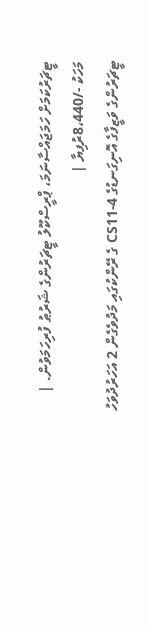ޓީޗަރުކަމަށް ހަމަޖައްސާނަމަ، ޕްރީސްކޫލު ޓީޗަރުންގެ ޝަރުޠު ފުރިހަމަވުން. |
މަހަކު -/8،440ރުފިޔާ |
ޓީޗަރުންގެ ވަޒީފާގެ އޮނިގަނޑުގެ CS11-4 ގެ ރޭންކުގައި މަދުވެގެން 2 އަހަރުދުވަހު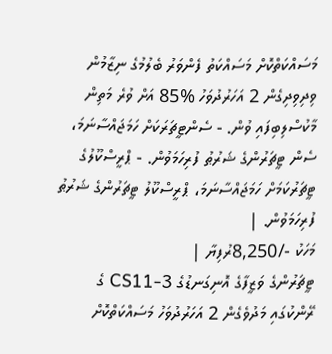މަސައްކަތްކޮށް މަސައްކަތު ފެންވަރު ބެލުމުގެ ނިޒާމުން ވިދިވިދިގެން 2 އަހަރުދުވަހު %85 އަށް ވުރެ މަތިން މާކުސްލިބިފައި ވުން. - ސެންޓީޗަރަކަށް ހަމަޖައްސާނަމަ، ސެން ޓީޗަރުންގެ ޝަރުޠު ފުރިހަމަވުން. - ޕްރީސްކޫލުގެ ޓީޗަރުކަމަށް ހަމަޖައްސާނަމަ، ޕްރީސްކޫލު ޓީޗަރުންގެ ޝަރުޠު ފުރިހަމަވުން. |
މަހަކު -/8,250ރުފިޔާ |
ޓީޗަރުންގެ ވަޒީފާގެ އޮނިގަނޑުގެ CS11-3 ގެ ރޭންކުގައި މަދުވެގެން 2 އަހަރުދުވަހު މަސައްކަތްކޮށް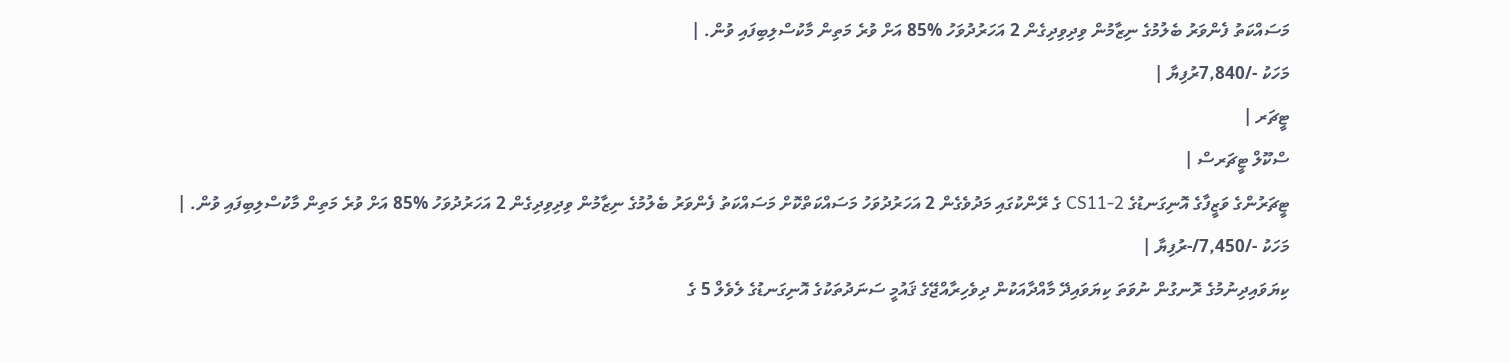މަސައްކަތު ފެންވަރު ބެލުމުގެ ނިޒާމުން ވިދިވިދިގެން 2 އަހަރުދުވަހު %85 އަށް ވުރެ މަތިން މާކުސްލިބިފައި ވުން. |
މަހަކު -/7,840ރުފިޔާ |
ޓީޗަރ |
ސްކޫލް ޓީޗަރސް |
ޓީޗަރުންގެ ވަޒީފާގެ އޮނިގަނޑުގެ CS11-2 ގެ ރޭންކުގައި މަދުވެގެން 2 އަހަރުދުވަހު މަސައްކަތްކޮށް މަސައްކަތު ފެންވަރު ބެލުމުގެ ނިޒާމުން ވިދިވިދިގެން 2 އަހަރުދުވަހު %85 އަށް ވުރެ މަތިން މާކުސްލިބިފައި ވުން. |
މަހަކު -/7,450/-ރުފިޔާ |
ކިޔަވައިދިނުމުގެ ރޮނގުން ނުވަތަ ކިޔަވައިދޭ މާއްދާއަކުން ދިވެހިރާއްޖޭގެ ޤައުމީ ސަނަދުތަކުގެ އޮނިގަނޑުގެ ލެވެލް 5 ގެ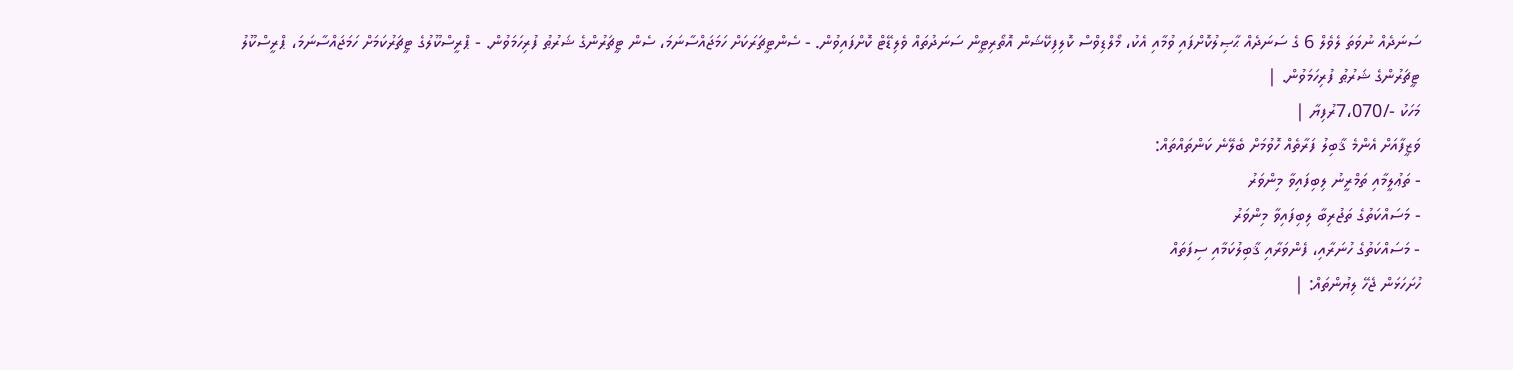ސަނަދެއް ނުވަތަ ލެވެލް 6 ގެ ސަނަދެއް ޙާޞިލުކޮށްފައި ވުމާއި އެކު، މޯލްޑިވްސް ކޮލިފިކޭޝަން އޮތޯރިޓީން ސަނަދުތައް ވެލިޑޭޓް ކޮށްފައިވުން. - ސެންޓީޗަރަކަށް ހަމަޖައްސާނަމަ، ސެން ޓީޗަރުންގެ ޝަރުޠު ފުރިހަމަވުން. - ޕްރީސްކޫލުގެ ޓީޗަރުކަމަށް ހަމަޖައްސާނަމަ، ޕްރީސްކޫލު ޓީޗަރުންގެ ޝަރުޠު ފުރިހަމަވުން. |
މަހަކު -/7،070ރުފިޔާ |
ވަޒީފާއަށް އެންމެ ޤާބިލު ފަރާތެއް ހޮވުމަށް ބެލޭނެ ކަންތައްތައް:
- ތަޢުލީމާއި ތަމްރީނު ލިބިފައިވާ މިންވަރު
- މަސައްކަތުގެ ތަޖުރިބާ ލިބިފައިވާ މިންވަރު
- މަސައްކަތުގެ ހުނަރާއި، ފެންވަރާއި ޤާބިލުކަމާއި ސިފަތައް
ހުށަހަޅަން ޖެހޭ ލިޔުންތައް: |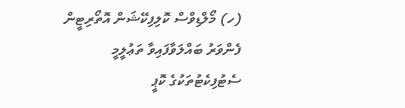(ހ) މޯލްޑިވްސް ކޮލިފިކޭޝަން އޮތޯރިޓީން ފެންވަރު ބައްލަވާފައިވާ ތަޢުލީމީ ސެޓުފިކެޓުތަކުގެ ކޮޕީ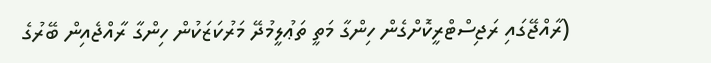(ރާއްޖޭގައި ރަޖިސްޓްރީކޮށްގެން ހިންގާ މަތީ ތަޢުލީމުދޭ މަރުކަޒަކުން ހިންގާ ރާއްޖެއިން ބޭރުގެ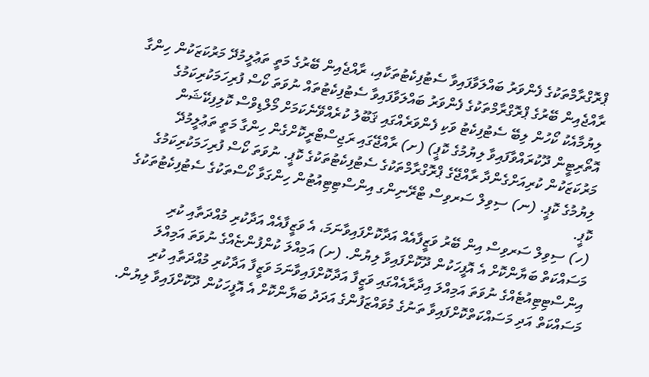ޕްރޮގްރާމްތަކުގެ ފެންވަރު ބައްލަވާފައިވާ ސެޓުފިކެޓުތަކާއި، ރާއްޖެއިން ބޭރުގެ މަތީ ތަޢުލީމުދޭ މަރުކަޒަކުން ހިންގާ ރާއްޖެއިން ބޭރުގެ ޕްރޮގްރާމްތަކުގެ ފެންވަރު ބައްލަވާފައިވާ ސެޓުފިކެޓުތައް ނުވަތަ ކޯސް ފުރިހަމަކުރިކަމުގެ ލިޔުމާއެކު ކޯހުން ލިބޭ ސެޓުފިކެޓު ވަކި ފެންވަރެއްގައި ޤަބޫލު ކުރެއްވޭނެކަމަށް މޯލްޑިވްސް ކޮލިފިކޭޝަން އޮތޯރިޓީން ދޫކުރައްވާފައިވާ ލިޔުމުގެ ކޮޕީ) (ށ) ރާއްޖޭގައި ރަޖިސްޓްރީކޮށްގެން ހިންގާ މަތީ ތަޢުލީމުދޭ މަރުކަޒަކުން ކުރިއަށްގެންދާ ރާއްޖޭގެ ޕްރޮގްރާމްތަކުގެ ސެޓުފިކެޓުތަކުގެ ކޮޕީ. ނުވަތަ ކޯސް ފުރިހަމަކުރިކަމުގެ ލިޔުމުގެ ކޮޕީ. (ނ) ސިވިލް ސަރވިސް ޓްރޭނިންގ އިންސްޓިޓިއުޓުން ހިންގަވާ ކޯސްތަކުގެ ސެޓުފިކެޓުތަކުގެ ކޮޕީ.
(ހ) ސިވިލް ސަރވިސް އިން ބޭރު ވަޒީފާއެއް އަދާކޮށްފައިވާނަމަ، އެ ވަޒީފާއެއް އަދާކުރި މުއްދަތާއި ކުރި މަސައްކަތް ބަޔާންކޮށް އެ އޮފީހަކުން ދޫކޮށްފައިވާ ލިޔުން. (ށ) އަމިއްލަ ކުންފުންޏެއްގެ ނުވަތަ އަމިއްލަ އިންސްޓިޓިއުޓެއްގެ ނުވަތަ އަމިއްލަ އިދާރާއެއްގައި ވަޒީފާ އަދާކޮށްފައިވާނަމަ ވަޒީފާ އަދާކުރި މުއްދަތާއި ކުރި މަސައްކަތް އަދި މަސައްކަތްކޮށްފައިވާ ތަނުގެ މުވައްޒަފުންގެ އަދަދު ބަޔާންކޮށް އެ އޮފީހަކުން ދޫކޮށްފައިވާ ލިޔުން.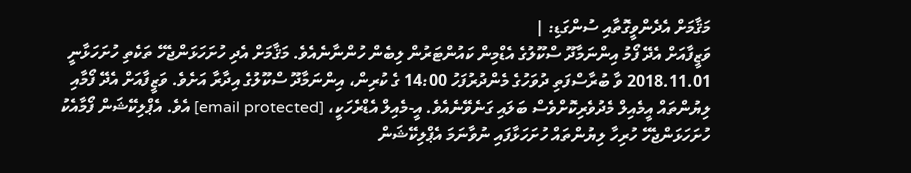މަޤާމަށް އެދެންވީގޮތާއި ސުންގަޑި: |
ވަޒީފާއަށް އެދޭ ފޯމު އިންނަމާދޫ ސްކޫލުގެ އެޑްމިން ކައުންޓަރުން ލިބެން ހުންނާނެއެވެ. މަޤާމަށް އެދި ހުށަހަޅަންޖެހޭ ތަކެތި ހުށަހަޅާނީ 2018.11.01 ވާ ބުރާސްފަތި ދުވަހުގެ މެންދުރުފަހު 14:00 ގެ ކުރިން، އިންނަމާދޫ ސްކޫލުގެ އިދާރާ އަށެވެ. ވަޒީފާއަށް އެދޭ ފޯމާއި ލިޔުންތައް އީމެއިލް މެދުވެރިކޮށްވެސް ބަލައި ގަނެވޭނެއެވެ. އީ-މެއިލް އެޑްރެހަކީ، [email protected] އެވެ. އެޕްލިކޭޝަން ފޯމާއެކު ހުށަހަޅަންޖެހޭ ހުރިހާ ލިޔުންތައް ހުށަހަޅާފައި ނުވާނަމަ އެޕްލިކޭޝަން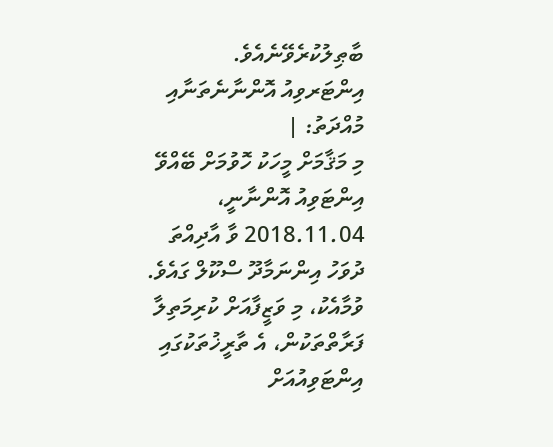ބާޠިލުކުރެވޭނެއެވެ.
އިންޓަރވިއު އޮންނާނެތަނާއި މުއްދަތު: |
މި މަޤާމަށް މީހަކު ހޮވުމަށް ބޭއްވޭ އިންޓަވިއު އޮންނާނީ، 2018.11.04 ވާ އާދިއްތަ ދުވަހު އިންނަމާދޫ ސްކޫލް ގައެވެ. ވުމާއެކު، މި ވަޒީފާއަށް ކުރިމަތިލާ ފަރާތްތަކުން، އެ ތާރީޚުތަކުގައި އިންޓަވިއުއަށް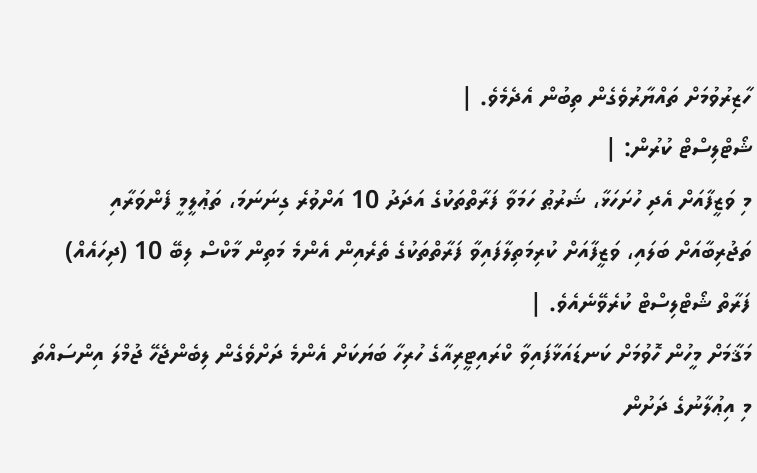ހާޒިރުވުމަށް ތައްޔާރުވެގެން ތިބުން އެދެމެވެ. |
ޝޯޓްލިސްޓް ކުރުން: |
މި ވަޒީފާއަށް އެދި ހުށަހަޅާ، ޝަރުޠު ހަމަވާ ފަރާތްތަކުގެ އަދަދު 10 އަށްވުރެ ގިނަނަމަ، ތަޢުލީމީ ފެންވަރާއި ތަޖުރިބާއަށް ބަލައި، ވަޒީފާއަށް ކުރިމަތިލާފައިވާ ފަރާތްތަކުގެ ތެރެއިން އެންމެ މަތިން މާކްސް ލިބޭ 10 (ދިހައެއް) ފަރާތް ޝޯޓްލިސްޓް ކުރެވޭނެއެވެ. |
މަޤާމަށް މީހުން ހޮވުމަށް ކަނޑައަޅާފައިވާ ކްރައިޓީރިއާގެ ހުރިހާ ބަޔަކަށް އެންމެ ދަށްވެގެން ލިބެންޖެހޭ ޖުމްލަ އިންސައްތަ
މި އިޢުލާނުގެ ދަށުން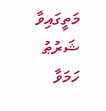މަތީގައިވާ ޝަރުޠު ހަމަވާ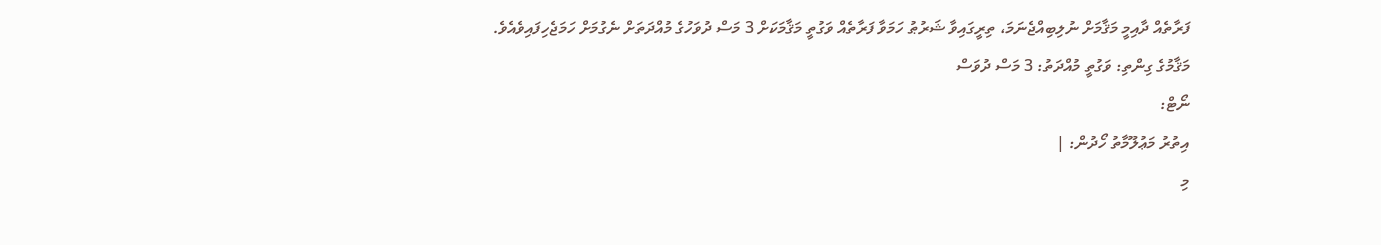ފަރާތެއް ދާއިމީ މަޤާމަށް ނުލިބިއްޖެނަމަ، ތިރީގައިވާ ޝަރުޠު ހަމަވާ ފަރާތެއް ވަގުތީ މަޤާމަކަށް 3 މަސް ދުވަހުގެ މުއްދަތަށް ނެގުމަށް ހަމަޖެހިފައިވެއެވެ.
މަޤާމުގެ ގިންތި: ވަގުތީ މުއްދަތު: 3 މަސް ދުވަސް
ނޯޓް:
އިތުރު މަޢުލޫމާތު ހޯދުން: |
މި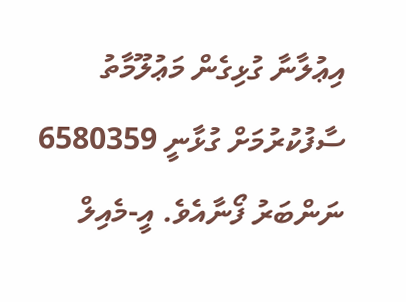އިޢުލާނާ ގުޅިގެން މަޢުލޫމާތު ސާފުކުރުމަށް ގުޅާނީ 6580359 ނަންބަރު ފޯނާއެވެ. އީ-މެއިލް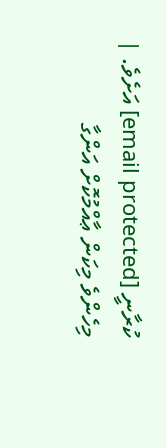ކުރާނީ [email protected] އަށެވެ. |
މިހެންވެ މިކަން ޢާއްމުކޮށް އަންގާ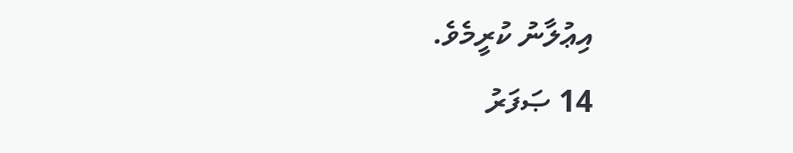އިޢުލާނު ކުރީމެވެ.
14 ޞަފަރު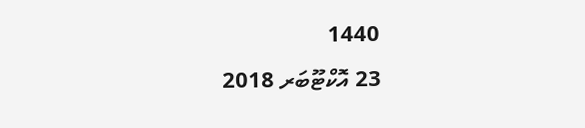1440
23 އޮކްޓޫބަރ 2018